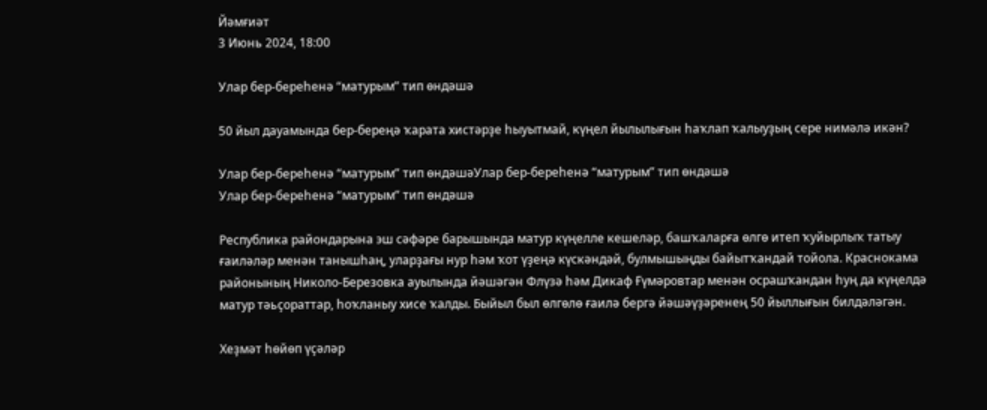Йәмғиәт
3 Июнь 2024, 18:00

Улар бер-береһенә “матурым” тип өндәшә

50 йыл дауамында бер-береңә ҡарата хистәрҙе һыуытмай, күңел йылылығын һаҡлап ҡалыуҙың сере нимәлә икән?

Улар бер-береһенә “матурым” тип өндәшәУлар бер-береһенә “матурым” тип өндәшә
Улар бер-береһенә “матурым” тип өндәшә

Республика райондарына эш сәфәре барышында матур күңелле кешеләр, башҡаларға өлгө итеп ҡуйырлыҡ татыу ғаиләләр менән танышһаң, уларҙағы нур һәм ҡот үҙеңә күскәндәй, булмышыңды байытҡандай тойола. Краснокама районының Николо-Березовка ауылында йәшәгән Флүзә һәм Дикаф Ғүмәровтар менән осрашҡандан һуң да күңелдә матур тәьҫораттар, һоҡланыу хисе ҡалды. Быйыл был өлгөлө ғаилә бергә йәшәүҙәренең 50 йыллығын билдәләгән.

Хеҙмәт һөйөп үҫәләр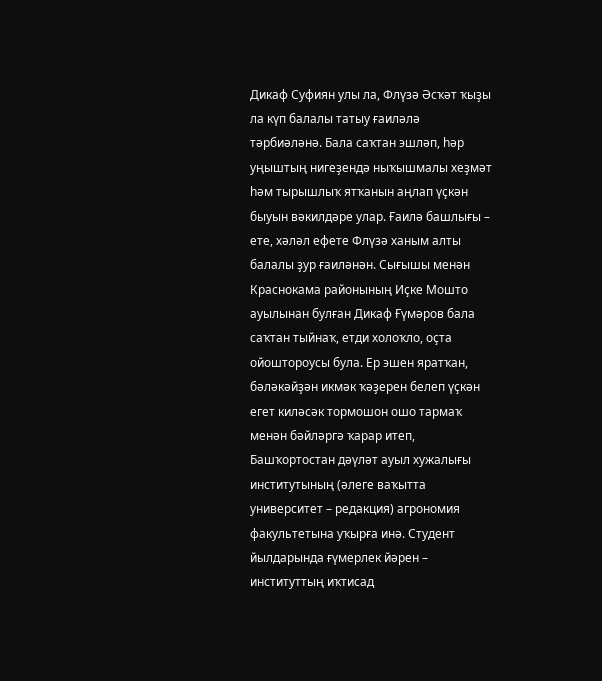Дикаф Суфиян улы ла, Флүзә Әсҡәт ҡыҙы ла күп балалы татыу ғаиләлә тәрбиәләнә. Бала саҡтан эшләп, һәр уңыштың нигеҙендә ныҡышмалы хеҙмәт һәм тырышлыҡ ятҡанын аңлап үҫкән быуын вәкилдәре улар. Ғаилә башлығы – ете, хәләл ефете Флүзә ханым алты балалы ҙур ғаиләнән. Сығышы менән Краснокама районының Иҫке Мошто ауылынан булған Дикаф Ғүмәров бала саҡтан тыйнаҡ, етди холоҡло, оҫта ойоштороусы була. Ер эшен яратҡан, бәләкәйҙән икмәк ҡәҙерен белеп үҫкән егет киләсәк тормошон ошо тармаҡ менән бәйләргә ҡарар итеп, Башҡортостан дәүләт ауыл хужалығы институтының (әлеге ваҡытта университет – редакция) агрономия факультетына уҡырға инә. Студент йылдарында ғүмерлек йәрен – институттың иҡтисад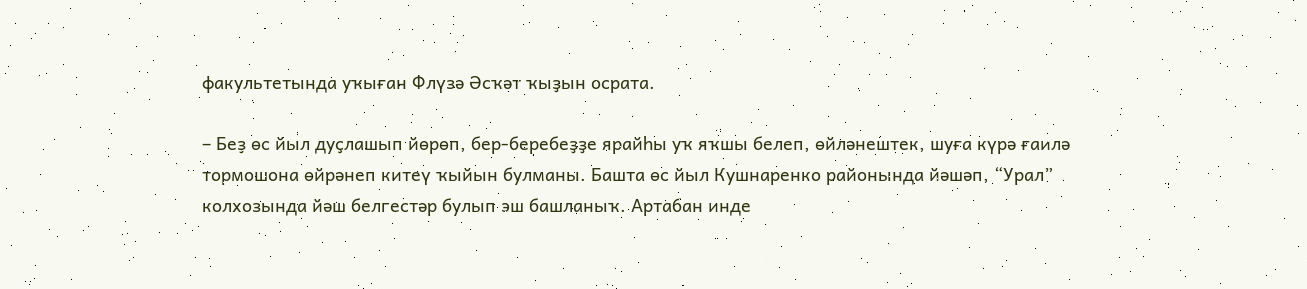факультетында уҡыған Флүзә Әсҡәт ҡыҙын осрата.

– Беҙ өс йыл дуҫлашып йөрөп, бер-беребеҙҙе ярайһы уҡ яҡшы белеп, өйләнештек, шуға күрә ғаилә тормошона өйрәнеп китеү ҡыйын булманы. Башта өс йыл Кушнаренко районында йәшәп, “Урал” колхозында йәш белгестәр булып эш башланыҡ. Артабан инде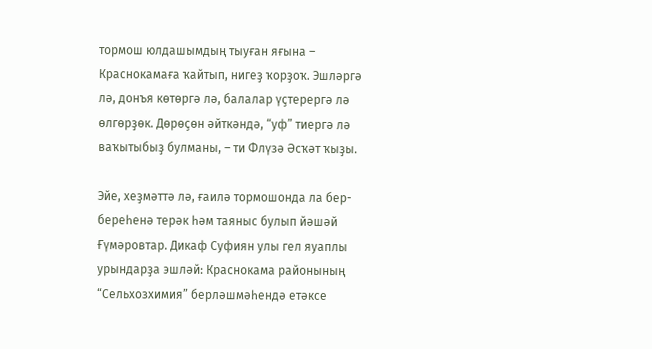тормош юлдашымдың тыуған яғына – Краснокамаға ҡайтып, нигеҙ ҡорҙоҡ. Эшләргә лә, донъя көтөргә лә, балалар үҫтерергә лә өлгөрҙөк. Дөрөҫөн әйткәндә, “уф” тиергә лә ваҡытыбыҙ булманы, – ти Флүзә Әсҡәт ҡыҙы.

Эйе, хеҙмәттә лә, ғаилә тормошонда ла бер-береһенә терәк һәм таяныс булып йәшәй Ғүмәровтар. Дикаф Суфиян улы гел яуаплы урындарҙа эшләй: Краснокама районының “Сельхозхимия” берләшмәһендә етәксе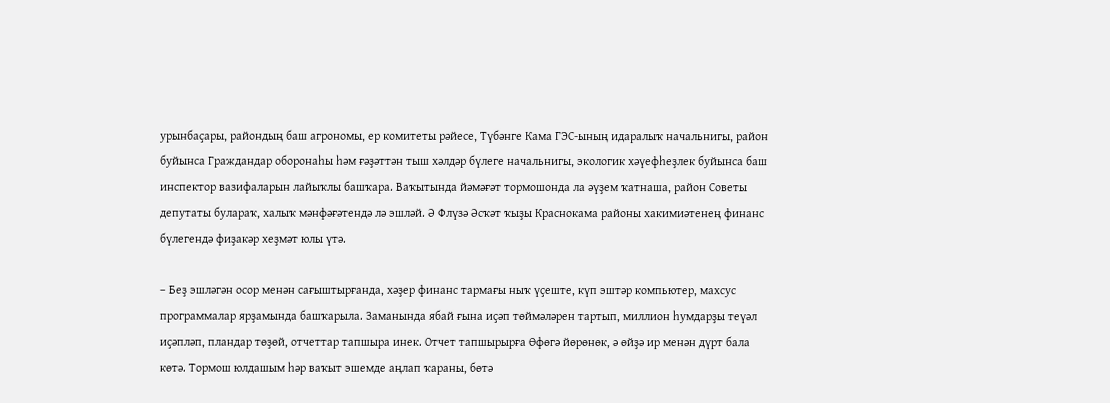урынбаҫары, райондың баш агрономы, ер комитеты рәйесе, Түбәнге Кама ГЭС-ының идаралыҡ начальнигы, район буйынса Граждандар оборонаһы һәм ғәҙәттән тыш хәлдәр бүлеге начальнигы, экологик хәүефһеҙлек буйынса баш инспектор вазифаларын лайыҡлы башҡара. Ваҡытында йәмәғәт тормошонда ла әүҙем ҡатнаша, район Советы депутаты булараҡ, халыҡ мәнфәғәтендә лә эшләй. Ә Флүзә Әсҡәт ҡыҙы Краснокама районы хакимиәтенең финанс  бүлегендә фиҙакәр хеҙмәт юлы үтә.

– Беҙ эшләгән осор менән сағыштырғанда, хәҙер финанс тармағы ныҡ үҫеште, күп эштәр компьютер, махсус программалар ярҙамында башҡарыла. Заманында ябай ғына иҫәп төймәләрен тартып, миллион һумдарҙы теүәл иҫәпләп, пландар төҙөй, отчеттар тапшыра инек. Отчет тапшырырға Өфөгә йөрөнөк, ә өйҙә ир менән дүрт бала көтә. Тормош юлдашым һәр ваҡыт эшемде аңлап ҡараны, бөтә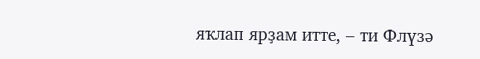яҡлап ярҙам итте, – ти Флүзә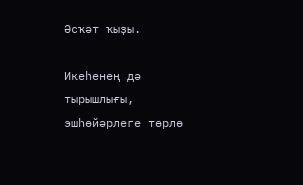Әсҡәт ҡыҙы.

Икеһенең дә тырышлығы, эшһөйәрлеге төрлө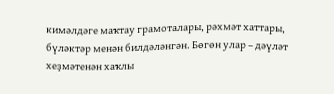кимәлдәге маҡтау грамоталары, рәхмәт хаттары, бүләктәр менән билдәләнгән. Бөгөн улар – дәүләт хеҙмәтенән хаҡлы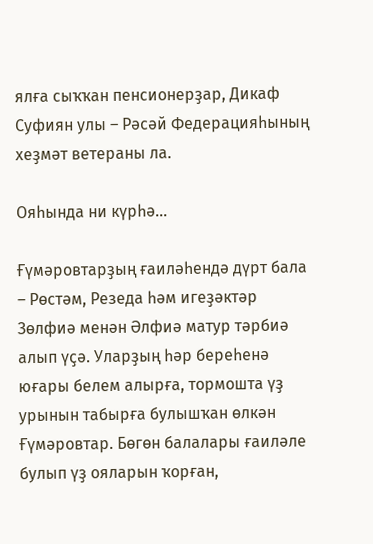ялға сыҡҡан пенсионерҙар, Дикаф Суфиян улы – Рәсәй Федерацияһының хеҙмәт ветераны ла.

Ояһында ни күрһә...

Ғүмәровтарҙың ғаиләһендә дүрт бала – Рөстәм, Резеда һәм игеҙәктәр Зөлфиә менән Әлфиә матур тәрбиә алып үҫә. Уларҙың һәр береһенә юғары белем алырға, тормошта үҙ урынын табырға булышҡан өлкән Ғүмәровтар. Бөгөн балалары ғаиләле булып үҙ ояларын ҡорған,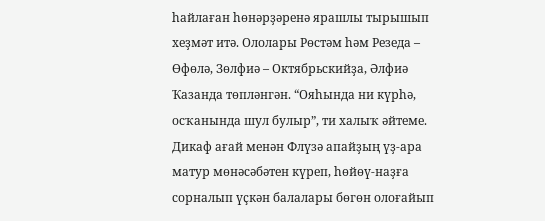һайлаған һөнәрҙәренә ярашлы тырышып хеҙмәт итә. Ололары Рөстәм һәм Резеда – Өфөлә, Зөлфиә – Октябрьскийҙа, Әлфиә Ҡазанда төпләнгән. “Ояһында ни күрһә, осҡанында шул булыр”, ти халыҡ әйтеме. Дикаф ағай менән Флүзә апайҙың үҙ-ара матур мөнәсәбәтен күреп, һөйөү-наҙға сорналып үҫкән балалары бөгөн олоғайып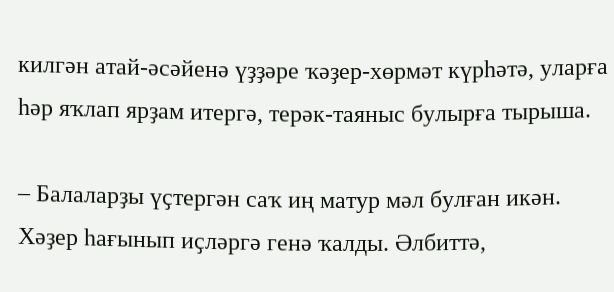килгән атай-әсәйенә үҙҙәре ҡәҙер-хөрмәт күрһәтә, уларға һәр яҡлап ярҙам итергә, терәк-таяныс булырға тырыша.

– Балаларҙы үҫтергән саҡ иң матур мәл булған икән. Хәҙер һағынып иҫләргә генә ҡалды. Әлбиттә,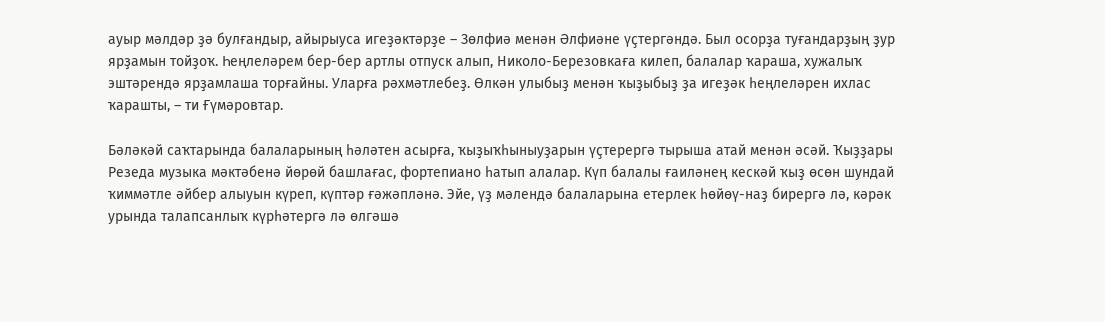ауыр мәлдәр ҙә булғандыр, айырыуса игеҙәктәрҙе – Зөлфиә менән Әлфиәне үҫтергәндә. Был осорҙа туғандарҙың ҙур ярҙамын тойҙоҡ. Һеңлеләрем бер-бер артлы отпуск алып, Николо-Березовкаға килеп, балалар ҡараша, хужалыҡ эштәрендә ярҙамлаша торғайны. Уларға рәхмәтлебеҙ. Өлкән улыбыҙ менән ҡыҙыбыҙ ҙа игеҙәк һеңлеләрен ихлас ҡарашты, – ти Ғүмәровтар.

Бәләкәй саҡтарында балаларының һәләтен асырға, ҡыҙыҡһыныуҙарын үҫтерергә тырыша атай менән әсәй. Ҡыҙҙары Резеда музыка мәктәбенә йөрөй башлағас, фортепиано һатып алалар. Күп балалы ғаиләнең кескәй ҡыҙ өсөн шундай ҡиммәтле әйбер алыуын күреп, күптәр ғәжәпләнә. Эйе, үҙ мәлендә балаларына етерлек һөйөү-наҙ бирергә лә, кәрәк урында талапсанлыҡ күрһәтергә лә өлгәшә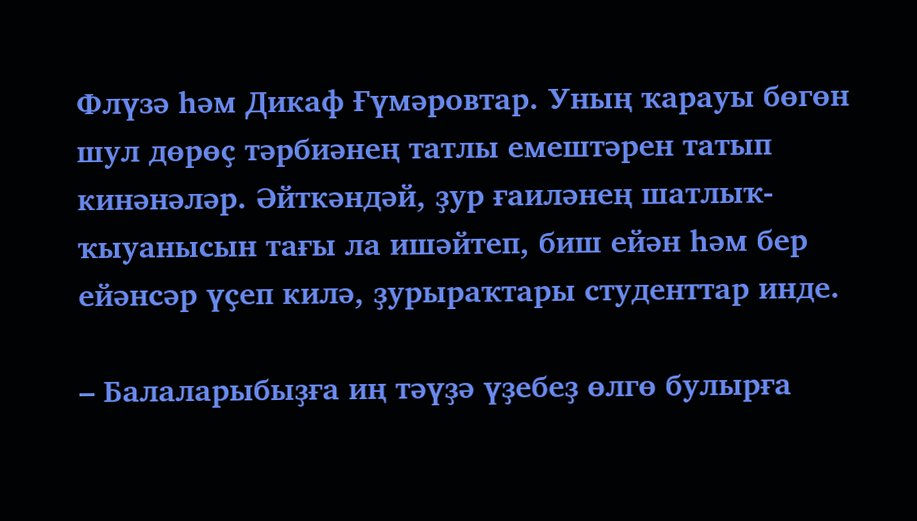Флүзә һәм Дикаф Ғүмәровтар. Уның ҡарауы бөгөн шул дөрөҫ тәрбиәнең татлы емештәрен татып кинәнәләр. Әйткәндәй, ҙур ғаиләнең шатлыҡ-ҡыуанысын тағы ла ишәйтеп, биш ейән һәм бер ейәнсәр үҫеп килә, ҙурыраҡтары студенттар инде.

– Балаларыбыҙға иң тәүҙә үҙебеҙ өлгө булырға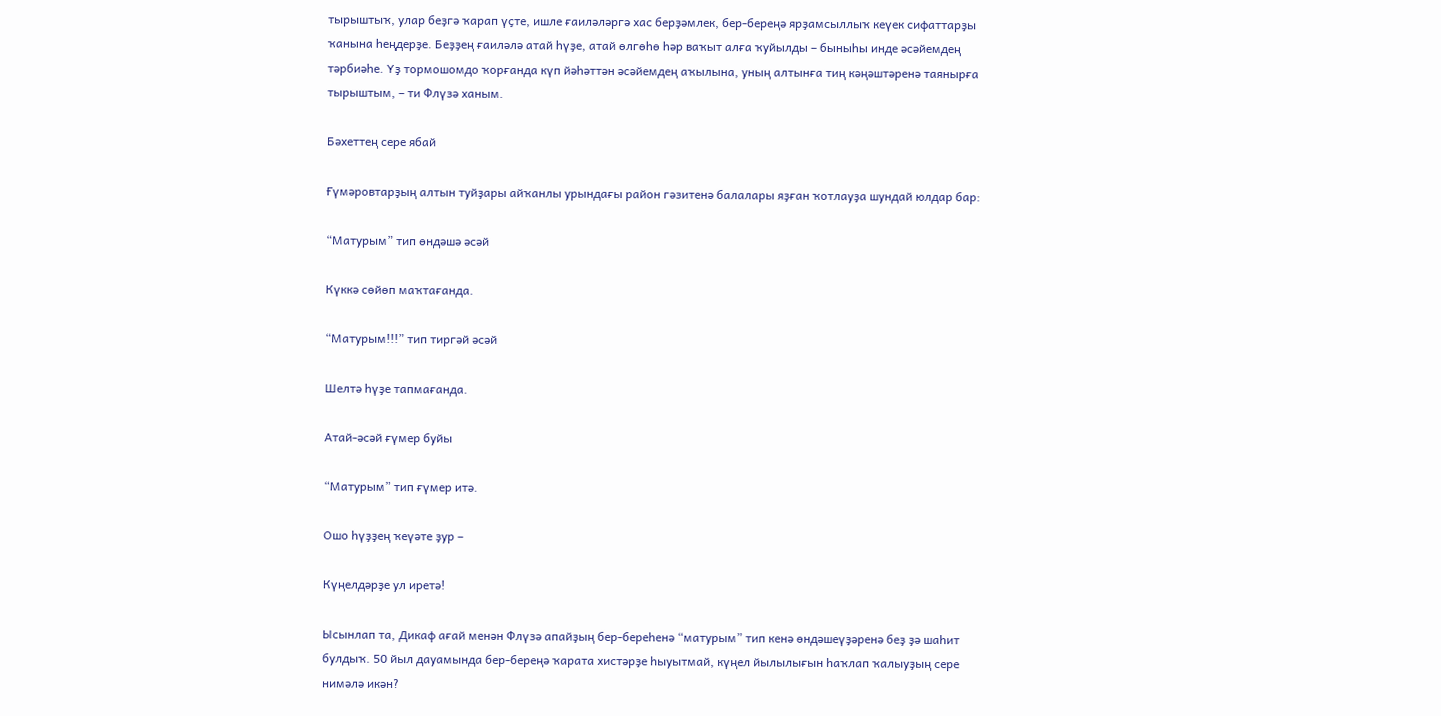тырыштыҡ, улар беҙгә ҡарап үҫте, ишле ғаиләләргә хас берҙәмлек, бер-береңә ярҙамсыллыҡ кеүек сифаттарҙы ҡанына һеңдерҙе. Беҙҙең ғаиләлә атай һүҙе, атай өлгөһө һәр ваҡыт алға ҡуйылды – быныһы инде әсәйемдең тәрбиәһе. Үҙ тормошомдо ҡорғанда күп йәһәттән әсәйемдең аҡылына, уның алтынға тиң кәңәштәренә таянырға тырыштым, – ти Флүзә ханым.

Бәхеттең сере ябай

Ғүмәровтарҙың алтын туйҙары айҡанлы урындағы район гәзитенә балалары яҙған ҡотлауҙа шундай юлдар бар:

“Матурым” тип өндәшә әсәй

Күккә сөйөп маҡтағанда.

“Матурым!!!” тип тиргәй әсәй

Шелтә һүҙе тапмағанда.

Атай-әсәй ғүмер буйы

“Матурым” тип ғүмер итә.

Ошо һүҙҙең ҡеүәте ҙур –

Күңелдәрҙе ул иретә!

Ысынлап та, Дикаф ағай менән Флүзә апайҙың бер-береһенә “матурым” тип кенә өндәшеүҙәренә беҙ ҙә шаһит булдыҡ. 50 йыл дауамында бер-береңә ҡарата хистәрҙе һыуытмай, күңел йылылығын һаҡлап ҡалыуҙың сере нимәлә икән?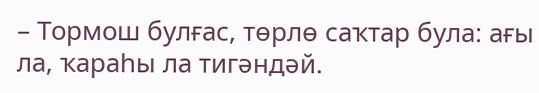– Тормош булғас, төрлө саҡтар була: ағы ла, ҡараһы ла тигәндәй.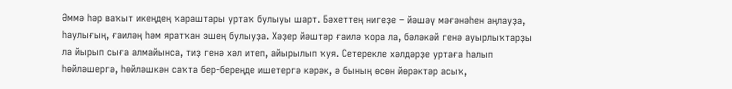Әммә һәр ваҡыт икеңдең ҡараштары уртаҡ булыуы шарт. Бәхеттең нигеҙе – йәшәү мәғәнәһен аңлауҙа, һаулығың, ғаиләң һәм яратҡан эшең булыуҙа. Хәҙер йәштәр ғаилә ҡора ла, бәләкәй генә ауырлыҡтарҙы ла йырып сыға алмайынса, тиҙ генә хәл итеп, айырылып ҡуя. Сетерекле хәлдәрҙе уртаға һалып һөйләшергә, һөйләшкән саҡта бер-береңде ишетергә кәрәк, ә бының өсөн йөрәктәр асыҡ,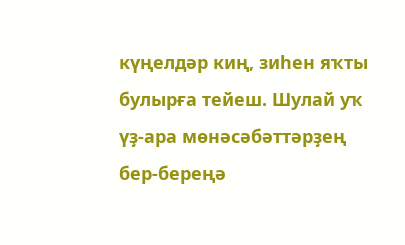күңелдәр киң, зиһен яҡты булырға тейеш. Шулай уҡ үҙ-ара мөнәсәбәттәрҙең бер-береңә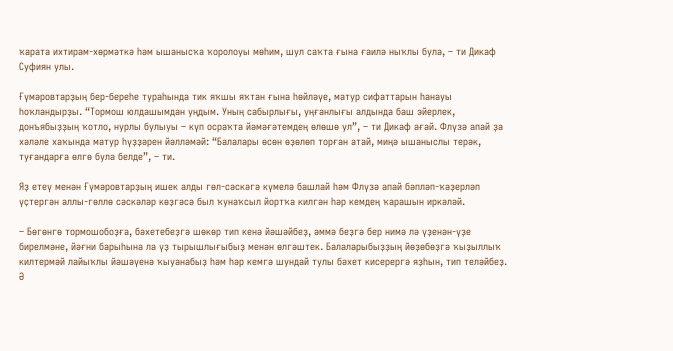ҡарата ихтирам-хөрмәткә һәм ышанысҡа ҡоролоуы мөһим, шул саҡта ғына ғаилә ныҡлы була, – ти Дикаф Суфиян улы.

Ғүмәровтарҙың бер-береһе тураһында тик яҡшы яҡтан ғына һөйләүе, матур сифаттарын һанауы һоҡландырҙы. “Тормош юлдашымдан уңдым. Уның сабырлығы, уңғанлығы алдында баш эйерлек, донъябыҙҙың ҡотло, нурлы булыуы – күп осраҡта йәмәғәтемдең өлөшө ул”, – ти Дикаф ағай. Флүзә апай ҙа хәләле хаҡында матур һүҙҙәрен йәлләмәй: “Балалары өсөн өҙөлөп торған атай, миңә ышаныслы терәк, туғандарға өлгө була белде”, – ти.

Яҙ етеү менән Ғүмәровтарҙың ишек алды гөл-сәскәгә күмелә башлай һәм Флүзә апай бәпләп-ҡәҙерләп үҫтергән аллы-гөллө сәскәләр көҙгәсә был ҡунаҡсыл йортҡа килгән һәр кемдең ҡарашын иркәләй.

– Бөгөнгө тормошобоҙға, бәхетебеҙгә шөкөр тип кенә йәшәйбеҙ, әммә беҙгә бер нимә лә үҙенән-үҙе бирелмәне, йәғни барыһына ла үҙ тырышлығыбыҙ менән өлгәштек. Балаларыбыҙҙың йөҙөбөҙгә ҡыҙыллыҡ килтермәй лайыҡлы йәшәүенә ҡыуанабыҙ һәм һәр кемгә шундай тулы бәхет кисерергә яҙһын, тип теләйбеҙ. Ә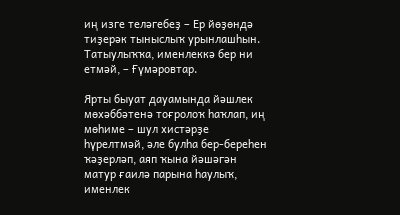иң изге теләгебеҙ – Ер йөҙөндә тиҙерәк тыныслыҡ урынлашһын. Татыулыҡҡа, именлеккә бер ни етмәй, – Ғүмәровтар.

Ярты быуат дауамында йәшлек мөхәббәтенә тоғролоҡ һаҡлап, иң мөһиме – шул хистәрҙе һүрелтмәй, әле булһа бер-береһен ҡәҙерләп, аяп ҡына йәшәгән матур ғаилә парына һаулыҡ, именлек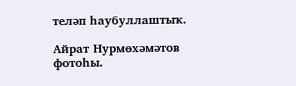теләп һаубуллаштыҡ.

Айрат Нурмөхәмәтов фотоһы.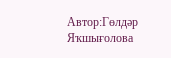Автор:Гөлдәр Яҡшығолова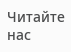Читайте нас